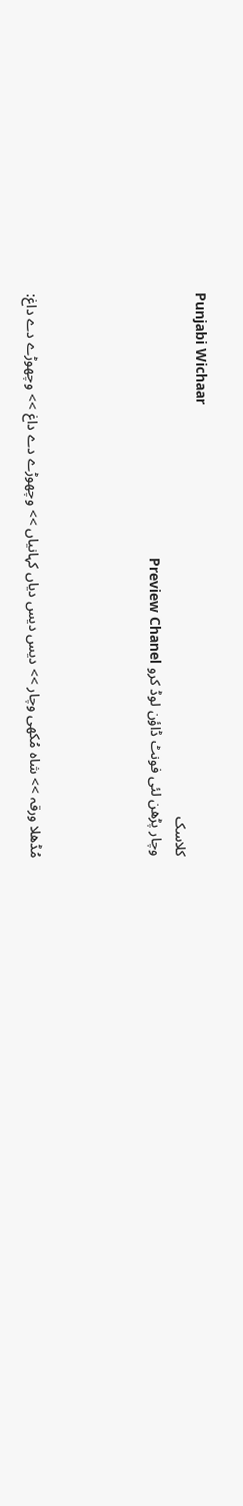Punjabi Wichaar
کلاسک
وچار پڑھن لئی فونٹ ڈاؤن لوڈ کرو Preview Chanel




مُڈھلا ورقہ >> شاہ مُکھی وچار >> دیس دیس دیاں کہانیاں >> وچھوڑے دے داغ >> وچھوڑے دے داغ: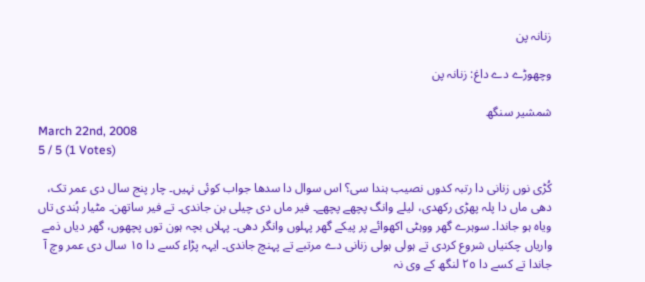زنانہ پن

وچھوڑے دے داغ: زنانہ پن

شمشیر سنگھ
March 22nd, 2008
5 / 5 (1 Votes)

کُڑی نوں زنانی دا رتبہ کدوں نصیب ہندا سی؟ اس سوال دا سدھا جواب کوئی نہیں۔ چار پنج سال دی عمر تک، دھی ماں دا پلہ پھڑی رکھدی، لیلے وانگ پچھے پچھے۔ فیر ماں دی چیلی بن جاندی۔ تے فیر ساتھن۔ مٹیار ہُندی تاں ویاہ ہو جاندا۔ سوہرے گھر ووہٹی اکھوائے پر پیکے گھر پہلوں وانگر دھی۔ پہلاں بچہ ہون توں پچھوں، گھر دیاں ذمے واریاں چکنیاں شروع کردی تے ہولی ہولی زنانی دے مرتبے تے پہنچ جاندی۔ ایہہ پڑاء کسے دا ١٥ سال دی عمر وچ آ جاندا تے کسے دا ٢٥ لنگھ کے وی نہ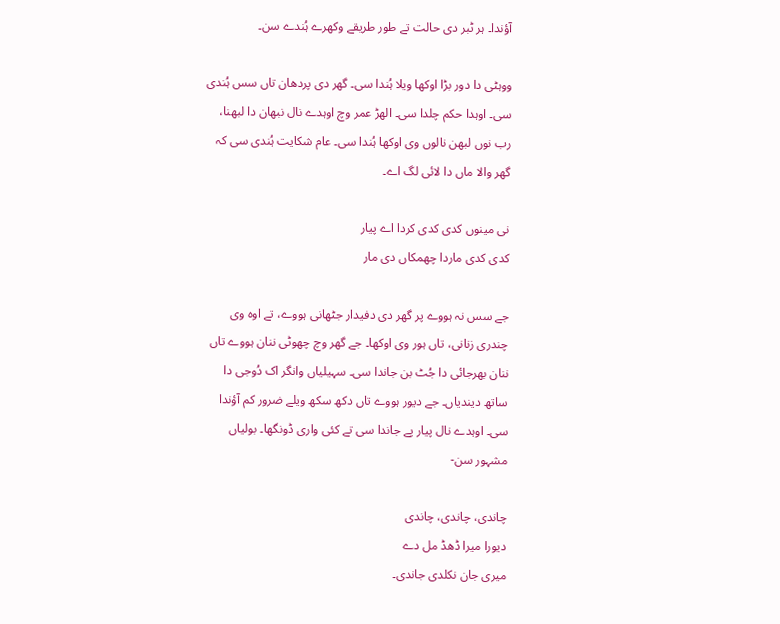آؤندا۔ ہر ٹبر دی حالت تے طور طریقے وکھرے ہُندے سن۔

ووہٹی دا دور بڑا اوکھا ویلا ہُندا سی۔ گھر دی پردھان تاں سس ہُندی سی۔ اوہدا حکم چلدا سی۔ الھڑ عمر وچ اوہدے نال نبھان دا لبھنا، رب نوں لبھن نالوں وی اوکھا ہُندا سی۔ عام شکایت ہُندی سی کہ گھر والا ماں دا لائی لگ اے۔

نی مینوں کدی کدی کردا اے پیار
کدی کدی ماردا چھمکاں دی مار

جے سس نہ ہووے پر گھر دی دفیدار جٹھانی ہووے، تے اوہ وی چندری زنانی، تاں ہور وی اوکھا۔ جے گھر وچ چھوٹی ننان ہووے تاں ننان بھرجائی دا جُٹ بن جاندا سی۔ سہیلیاں وانگر اک دُوجی دا ساتھ دیندیاں۔ جے دیور ہووے تاں دکھ سکھ ویلے ضرور کم آؤندا سی۔ اوہدے نال پیار پے جاندا سی تے کئی واری ڈونگھا۔ بولیاں مشہور سن-

چاندی، چاندی، چاندی
دیورا میرا ڈھڈ مل دے
میری جان نکلدی جاندی۔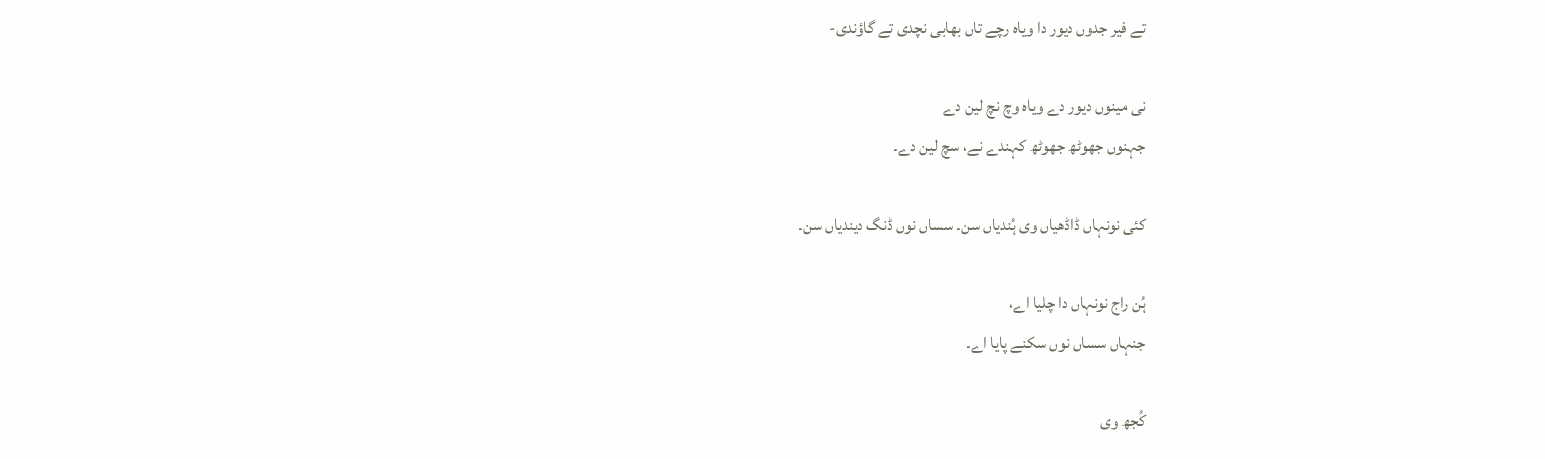تے فیر جدوں دیور دا ویاہ رچے تاں بھابی نچدی تے گاؤندی-

نی مینوں دیور دے ویاہ وچ نچ لین دے
جہنوں جھوٹھ جھوٹھ کہندے نے، سچ لین دے۔

کئی نونہاں ڈاڈھیاں وی ہُندیاں سن۔ سساں نوں ڈنگ دیندیاں سن۔

ہُن راج نونہاں دا چلیا اے،
جنہاں سساں نوں سکنے پایا اے۔

کُجھ وی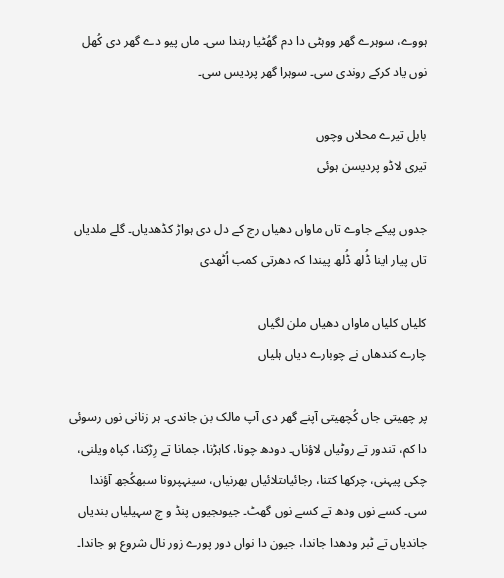ہووے، سوہرے گھر ووہٹی دا دم گھُٹیا رہندا سی۔ ماں پیو دے گھر دی کُھل نوں یاد کرکے روندی سی۔ سوہرا گھر پردیس سی۔

بابل تیرے محلاں وچوں
تیری لاڈو پردیسن ہوئی

جدوں پیکے جاوے تاں ماواں دھیاں رج کے دل دی ہواڑ کڈھدیاں۔ گلے ملدیاں تاں پیار اینا ڈُلھ ڈُلھ پیندا کہ دھرتی کمب اُٹھدی

کلیاں کلیاں ماواں دھیاں ملن لگیاں
چارے کندھاں نے چوبارے دیاں ہلیاں

پر چھیتی جاں کُچھیتی آپنے گھر دی آپ مالک بن جاندی۔ ہر زنانی نوں رسوئی دا کم، تندور تے روٹیاں لاؤناں۔ دودھ چونا، کاہڑنا، جمانا تے رِڑکنا، کپاہ ویلنی، چکی پیہنی، چرکھا کتنا، رجائیاںتلائیاں بھرنیاں، سینہپرونا سبھکُجھ آؤندا سی۔ کسے نوں ودھ تے کسے نوں گھٹ۔ جیوںجیوں پنڈ و چ سہیلیاں بندیاں جاندیاں تے ٹبر ودھدا جاندا، جیون دا نواں دور پورے زور نال شروع ہو جاندا۔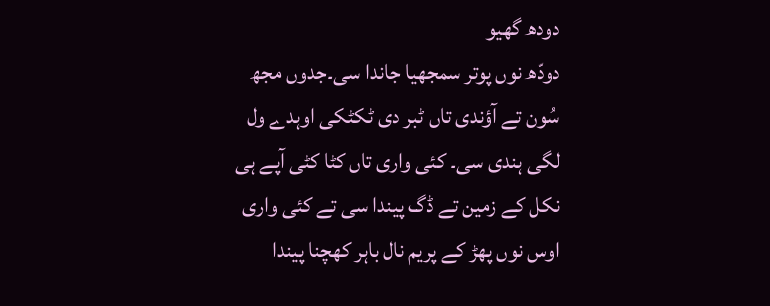دودھ گھیو
دودّھ نوں پوتر سمجھیا جاندا سی۔جدوں مجھ سُون تے آؤندی تاں ٹبر دی ٹکٹکی اوہدے ول لگی ہندی سی۔ کئی واری تاں کٹا کٹی آپے ہی نکل کے زمین تے ڈگ پیندا سی تے کئی واری اوس نوں پھڑ کے پریم نال باہر کھچنا پیندا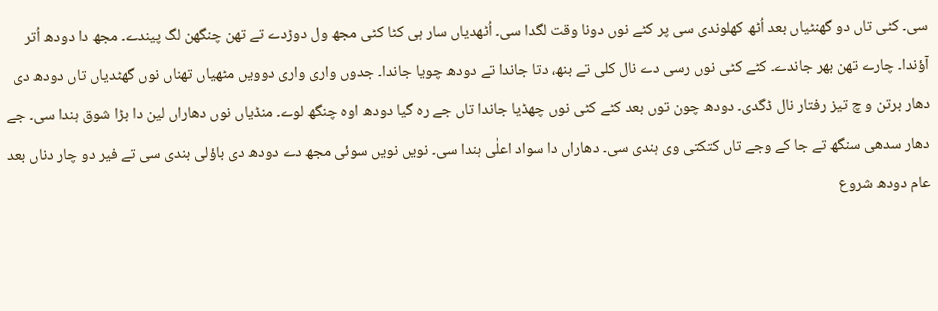سی۔ کٹی تاں دو گھنٹیاں بعد اُٹھ کھلوندی سی پر کٹے نوں دونا وقت لگدا سی۔ اُٹھدیاں سار ہی کٹا کٹی مجھ ول دوڑدے تے تھن چنگھن لگ پیندے۔ مجھ دا دودھ اُتر آؤندا۔ چارے تھن بھر جاندے۔ کٹے کٹی نوں رسی دے نال کلی تے بنھ، دتا جاندا تے دودھ چویا جاندا۔ جدوں واری واری دوویں مٹھیاں تھناں نوں گھٹدیاں تاں دودھ دی دھار برتن و چ تیز رفتار نال ڈگدی۔ دودھ چون توں بعد کٹے کٹی نوں چھڈیا جاندا تاں جے رہ گیا دودھ اوہ چنگھ لوے۔ منڈیاں نوں دھاراں لین دا بڑا شوق ہندا سی۔ جے دھار سدھی سنگھ تے جا کے وجے تاں کتکتی وی ہندی سی۔ دھاراں دا سواد اعلٰی ہندا سی۔ نویں نویں سوئی مجھ دے دودھ دی باؤلی بندی سی تے فیر دو چار دناں بعد عام دودھ شروع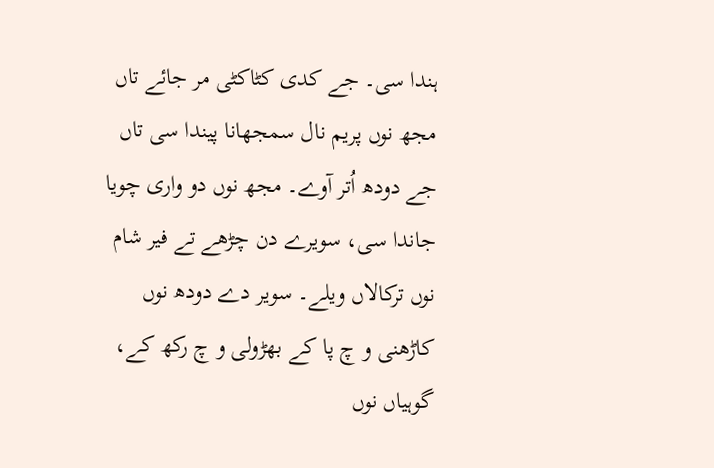ہندا سی۔ جے کدی کٹاکٹی مر جائے تاں مجھ نوں پریم نال سمجھانا پیندا سی تاں جے دودھ اُتر آوے۔ مجھ نوں دو واری چویا جاندا سی، سویرے دن چڑھے تے فیر شام نوں ترکالاں ویلے۔ سویر دے دودھ نوں کاڑھنی و چ پا کے بھڑولی و چ رکھ کے، گوہیاں نوں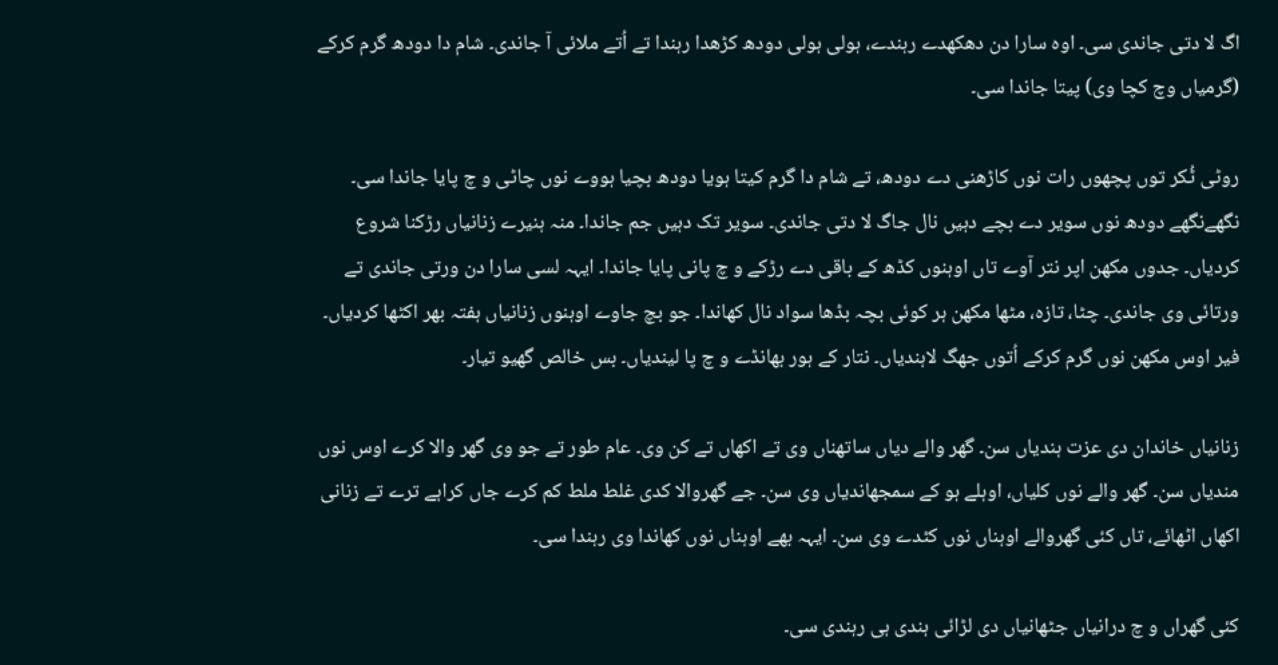اگ لا دتی جاندی سی۔ اوہ سارا دن دھکھدے رہندے، ہولی ہولی دودھ کڑھدا رہندا تے اُتے ملائی آ جاندی۔ شام دا دودھ گرم کرکے (گرمیاں وچ کچا وی) پیتا جاندا سی۔

روٹی ٹُکر توں پچھوں رات نوں کاڑھنی دے دودھ، تے شام دا گرم کیتا ہویا دودھ بچیا ہووے نوں چاٹی و چ پایا جاندا سی۔ نگھےنگھے دودھ نوں سویر دے بچے دہیں نال جاگ لا دتی جاندی۔ سویر تک دہیں جم جاندا۔ منہ ہنیرے زنانیاں رڑکنا شروع کردیاں۔ جدوں مکھن اپر نتر آوے تاں اوہنوں کڈھ کے باقی دے رڑکے و چ پانی پایا جاندا۔ ایہہ لسی سارا دن ورتی جاندی تے ورتائی وی جاندی۔ چٹا، تازہ، مٹھا مکھن ہر کوئی بچہ بڈھا سواد نال کھاندا۔ جو بچ جاوے اوہنوں زنانیاں ہفتہ بھر اکٹھا کردیاں۔ فیر اوس مکھن نوں گرم کرکے اُتوں جھگ لاہندیاں۔ نتار کے ہور بھانڈے و چ پا لیندیاں۔ بس خالص گھیو تیار۔

زنانیاں خاندان دی عزت ہندیاں سن۔ گھر والے دیاں ساتھناں وی تے اکھاں تے کن وی۔ عام طور تے جو وی گھر والا کرے اوس نوں مندیاں سن۔ گھر والے نوں کلیاں، اوہلے ہو کے سمجھاندیاں وی سن۔ جے گھروالا کدی غلط ملط کم کرے جاں کراہے ترے تے زنانی اکھاں اٹھائے، تاں کئی گھروالے اوہناں نوں کٹدے وی سن۔ ایہہ بھے اوہناں نوں کھاندا وی رہندا سی۔

کئی گھراں و چ درانیاں جٹھانیاں دی لڑائی ہندی ہی رہندی سی۔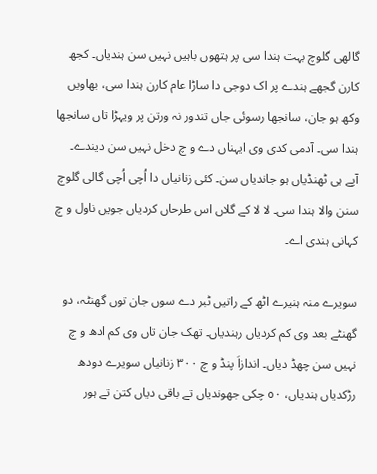گالھی گلوچ بہت ہندا سی پر ہتھوں باہیں نہیں سن ہندیاں۔ کجھ کارن گجھے ہندے پر اک دوجی دا ساڑا عام کارن ہندا سی، بھاویں وکھ ہو جان، سانجھا رسوئی جاں تندور نہ ورتن پر ویہڑا تاں سانجھا ہندا سی۔ آدمی کدی وی ایہناں دے و چ دخل نہیں سن دیندے۔ آپے ہی ٹھنڈیاں ہو جاندیاں سن۔ کئی زنانیاں دا اُچی اُچی گالی گلوچ سنن والا ہندا سی۔ لا لا کے گلاں اس طرحاں کردیاں جویں ناول و چ کہانی ہندی اے۔

سویرے منہ ہنیرے اٹھ کے راتیں ٹبر دے سوں جان توں گھنٹہ، دو گھنٹے بعد وی کم کردیاں رہندیاں۔ تھک جان تاں وی کم ادھ و چ نہیں سن چھڈ دیاں۔ اندازاَ پنڈ و چ ٣٠٠ زنانیاں سویرے دودھ رڑکدیاں ہندیاں، ٥٠ چکی جھوندیاں تے باقی دیاں کتن تے ہور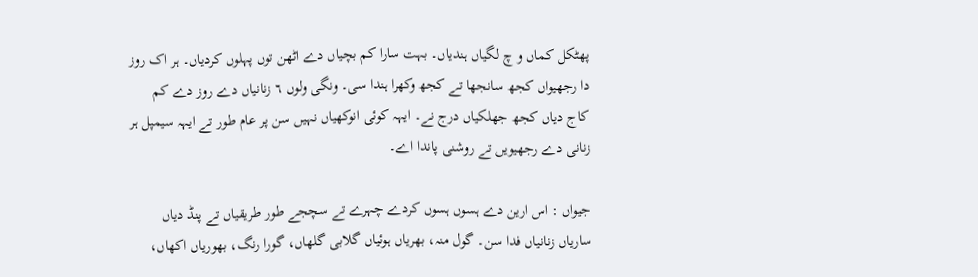پھٹکل کماں و چ لگیاں ہندیاں۔ بہت سارا کم بچیاں دے اٹھن توں پہلوں کردیاں۔ ہر اک روز دا رجھیواں کجھ سانجھا تے کجھ وکھرا ہندا سی۔ ونگی ولوں ٦ زنانیاں دے روز دے کم کاج دیاں کجھ جھلکیاں درج نے۔ ایہہ کوئی انوکھیاں نہیں سن پر عام طور تے ایہہ سیمپل ہر زنانی دے رجھیویں تے روشنی پاندا اے۔

جیواں : اس ارین دے ہسوں ہسوں کردے چہرے تے سچجے طور طریقیاں تے پنڈ دیاں ساریاں زنانیاں فدا سن۔ گول منہ، بھریاں ہوئیاں گلابی گلھاں، گورا رنگ، بھوریاں اکھاں،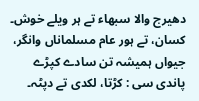دھیرج والا سبھاء تے ہر ویلے خوش۔ کسان، تے ہور عام مسلماناں وانگر، جیواں ہمیشہ تن سادے کپڑے پاندی سی : کڑتا، لکدی تے دپٹہ۔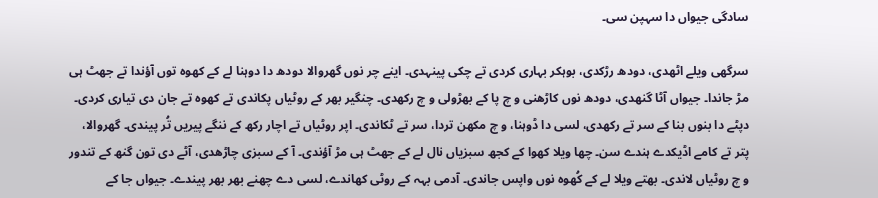سادگی جیواں دا سہپن سی۔

سرگھی ویلے اٹھدی، دودھ رڑکدی، بوہکر بہاری کردی تے چکی پینہدی۔ اینے چر نوں گھروالا دودھ دا دوہنا لے کے کھوہ توں آؤندا تے جھٹ ہی مڑ جاندا۔ جیواں آٹا گنھدی، دودھ نوں کاڑھنی و چ پا کے بھڑولی و چ رکھدی۔ چنگیر بھر کے روٹیاں پکاندی تے کھوہ تے جان دی تیاری کردی۔ دپٹے دا بنوں بنا کے سر تے رکھدی، لسی دا ڈوہنا، و چ مکھن تردا، سر تے ٹکاندی۔ اپر روٹیاں تے اچار رکھ کے ننگے پیریں تُر پیندی۔ گھروالا، پتر تے کامے اڈیکدے ہندے سن۔ چھا ویلا کھوا کے کجھ سبزیاں نال لے کے جھٹ ہی مڑ آؤندی۔ آ کے سبزی چاڑھدی، آٹے دی تون گنھ کے تندور و چ روٹیاں لاندی۔ بھتے ویلا لے کے کُھوہ نوں واپس جاندی۔ آدمی بہہ کے روٹی کھاندے، لسی دے چھنے بھر بھر پیندے۔ جیواں جا کے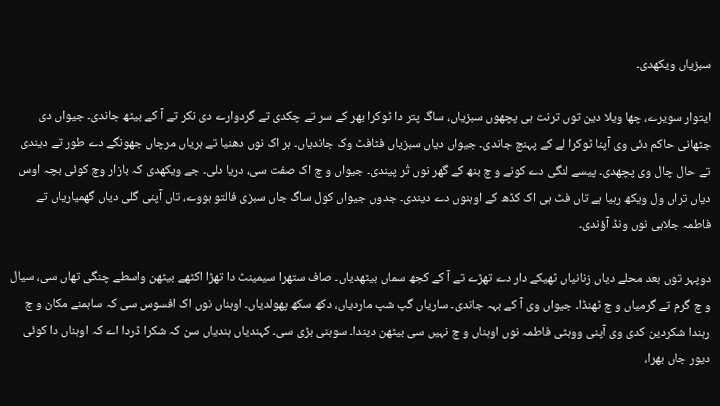سبزیاں ویکھدی۔

ایتوار سویرے، چھا ویلا دین توں ترنت ہی پچھوں سبزیاں، ساگ پتر دا ٹوکرا بھر کے سر تے چکدی تے گردوارے دی نکر تے آ کے بیٹھ جاندی۔ جیواں دی جٹھانی حاکم دئی وی آپنا ٹوکرا لے کے پہنچ جاندی۔ جیواں دیاں سبزیاں فٹافٹ وک جاندیاں۔ ہر اک نوں دھنیا تے ہریاں مرچاں جھونگے دے طور تے دیندی تے حال چال وی پچھدی۔ پیسے لنگی دے کونے و چ بنھ کے گھر نوں تُر پیندی۔ جیواں و چ اک صفت سی، دریا دلی۔ جے ویکھدی کہ بازار وچ کوئی بچہ اوس دیاں تراں ول ویکھ رہیا ہے تاں فٹ ہی اک کڈھ کے اوہنوں دے دیندی۔ جدوں جیواں کول ساگ جاں سبزی فالتو ہووے، تاں آپنی گلی دیاں گھمیاریاں تے فاطمہ جلاہی نوں ونڈ آؤندی۔

دوپہر توں بعد محلے دیاں زنانیاں ٹھیکے دار دے تھڑے تے آ کے کجھ سماں بیٹھدیاں۔ صاف ستھرا سیمینٹ دا تھڑا اکٹھے بیٹھن واسطے چنگی تھاں سی، سیال و چ گرم تے گرمیاں و چ ٹھنڈا۔ جیواں وی آ کے بہہ جاندی۔ ساریاں گپ شپ ماردیاں، دکھ سکھ پھولدیاں۔ اوہناں نوں اک افسوس سی کہ ساہمنے مکان و چ رہندا شکردین کدی وی آپنی ووہٹی فاطمہ نوں اوہناں و چ نہیں سی بیٹھن دیندا۔ سوہنی بڑی سی۔ کہندیاں ہندیاں سن کہ شکرا ڈردا اے کہ اوہناں دا کوئی دیور جاں بھرا،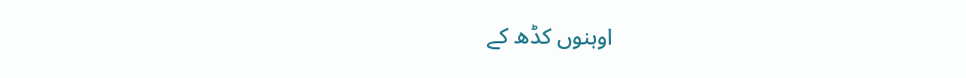اوہنوں کڈھ کے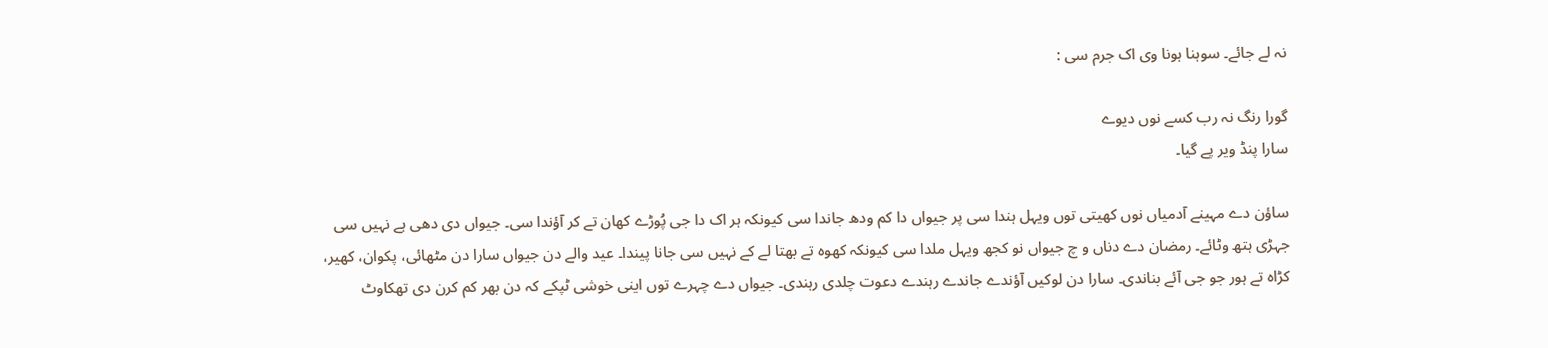نہ لے جائے۔ سوہنا ہونا وی اک جرم سی :

گورا رنگ نہ رب کسے نوں دیوے
سارا پنڈ ویر پے گیا۔

ساؤن دے مہینے آدمیاں نوں کھیتی توں ویہل ہندا سی پر جیواں دا کم ودھ جاندا سی کیونکہ ہر اک دا جی پُوڑے کھان تے کر آؤندا سی۔ جیواں دی دھی ہے نہیں سی جہڑی ہتھ وٹائے۔ رمضان دے دناں و چ جیواں نو کجھ ویہل ملدا سی کیونکہ کھوہ تے بھتا لے کے نہیں سی جانا پیندا۔ عید والے دن جیواں سارا دن مٹھائی، پکوان، کھیر، کڑاہ تے ہور جو جی آئے بناندی۔ سارا دن لوکیں آؤندے جاندے رہندے دعوت چلدی رہندی۔ جیواں دے چہرے توں اینی خوشی ٹپکے کہ دن بھر کم کرن دی تھکاوٹ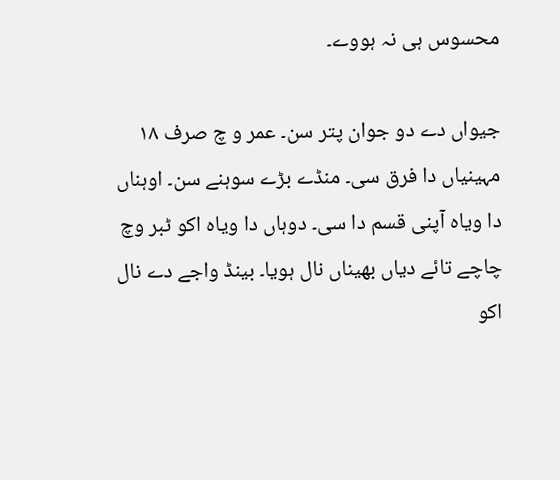محسوس ہی نہ ہووے۔

جیواں دے دو جوان پتر سن۔ عمر و چ صرف ١٨ مہینیاں دا فرق سی۔ منڈے بڑے سوہنے سن۔ اوہناں دا ویاہ آپنی قسم دا سی۔ دوہاں دا ویاہ اکو ٹبر وچ چاچے تائے دیاں بھیناں نال ہویا۔ بینڈ واجے دے نال اکو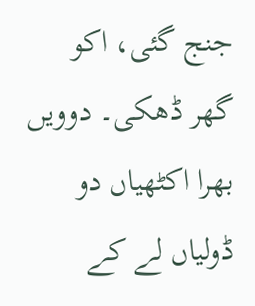جنج گئی، اکو گھر ڈھکی۔ دوویں بھرا اکٹھیاں دو ڈولیاں لے کے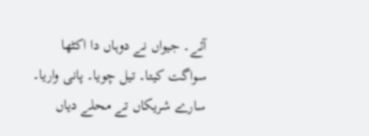آئے۔ جیواں نے دوہاں دا اکٹھا سواگت کیتا۔ تیل چویا۔ پانی واریا۔ سارے شریکاں تے محلے دیاں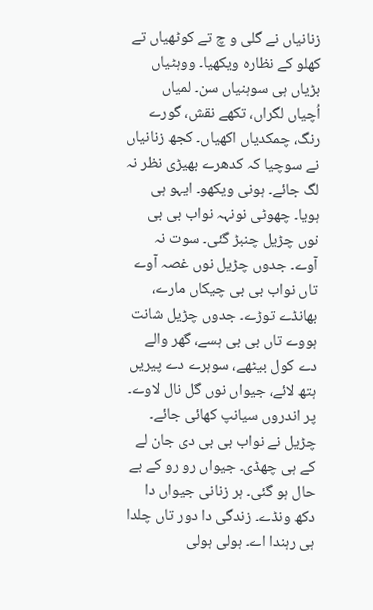زنانیاں نے گلی و چ تے کوٹھیاں تے کھلو کے نظارہ ویکھیا۔ ووہٹیاں بڑیاں ہی سوہنیاں سن۔ لمیاں اُچیاں لگراں، تکھے نقش، گورے رنگ، چمکدیاں اکھیاں۔ کجھ زنانیاں نے سوچیا کہ کدھرے بھیڑی نظر نہ لگ جائے۔ ہونی ویکھو۔ ایہو ہی ہویا۔ چھوٹی نونہہ نواب بی بی نوں چڑیل چنبڑ گئی۔ سوت نہ آوے۔ جدوں چڑیل نوں غصہ آوے تاں نواب بی بی چیکاں مارے، بھانڈے توڑے۔ جدوں چڑیل شانت ہووے تاں بی بی ہسے، گھر والے دے کول بیٹھے، سوہرے دے پیریں ہتھ لائے، جیواں نوں گل نال لاوے۔ پر اندروں سیانپ کھائی جائے۔ چڑیل نے نواب بی بی دی جان لے کے ہی چھڈی۔ جیواں رو رو کے بے حال ہو گئی۔ ہر زنانی جیواں دا دکھ ونڈے۔ زندگی دا دور تاں چلدا ہی رہندا اے۔ ہولی ہولی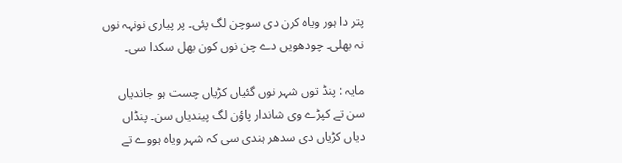پتر دا ہور ویاہ کرن دی سوچن لگ پئی۔ پر پیاری نونہہ نوں نہ بھلی۔ چودھویں دے چن نوں کون بھل سکدا سی۔

مایہ : پنڈ توں شہر نوں گئیاں کڑیاں چست ہو جاندیاں سن تے کپڑے وی شاندار پاؤن لگ پیندیاں سن۔ پنڈاں دیاں کڑیاں دی سدھر ہندی سی کہ شہر ویاہ ہووے تے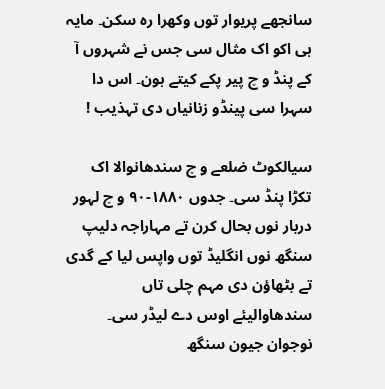سانجھے پریوار توں وکھرا رہ سکن۔ مایہ ہی اکو اک مثال سی جس نے شہروں آ کے پنڈ و چ پیر پکے کیتے ہون۔ اس دا سہرا سی پینڈو زنانیاں دی تہذیب !

سیالکوٹ ضلعے و چ سندھانوالا اک تکڑا پنڈ سی۔ جدوں ١٨٨٠-٩٠ و چ لہور دربار نوں بحال کرن تے مہاراجہ دلیپ سنگھ نوں انگلیڈ توں واپس لیا کے گدی تے بٹھاؤن دی مہم چلی تاں سندھاوالیئے اوس دے لیڈر سی۔ نوجوان جیون سنگھ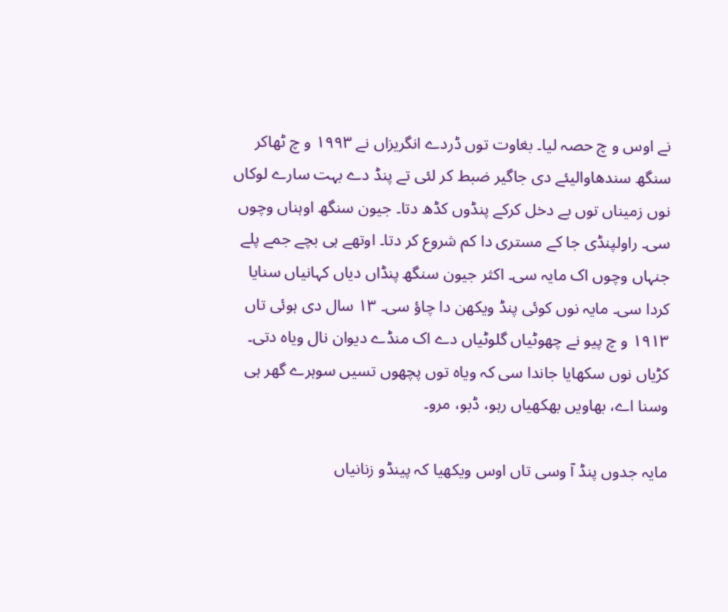نے اوس و چ حصہ لیا۔ بغاوت توں ڈردے انگریزاں نے ١٩٩٣ و چ ٹھاکر سنگھ سندھاوالیئے دی جاگیر ضبط کر لئی تے پنڈ دے بہت سارے لوکاں نوں زمیناں توں بے دخل کرکے پنڈوں کڈھ دتا۔ جیون سنگھ اوہناں وچوں سی۔ راولپنڈی جا کے مستری دا کم شروع کر دتا۔ اوتھے ہی بچے جمے پلے جنہاں وچوں اک مایہ سی۔ اکثر جیون سنگھ پنڈاں دیاں کہانیاں سنایا کردا سی۔ مایہ نوں کوئی پنڈ ویکھن دا چاؤ سی۔ ١٣ سال دی ہوئی تاں ١٩١٣ و چ پیو نے چھوٹیاں گلوٹیاں دے اک منڈے دیوان نال ویاہ دتی۔ کڑیاں نوں سکھایا جاندا سی کہ ویاہ توں پچھوں تسیں سوہرے گھر ہی وسنا اے، بھاویں بھکھیاں رہو، ڈبو، مرو۔

مایہ جدوں پنڈ آ وسی تاں اوس ویکھیا کہ پینڈو زنانیاں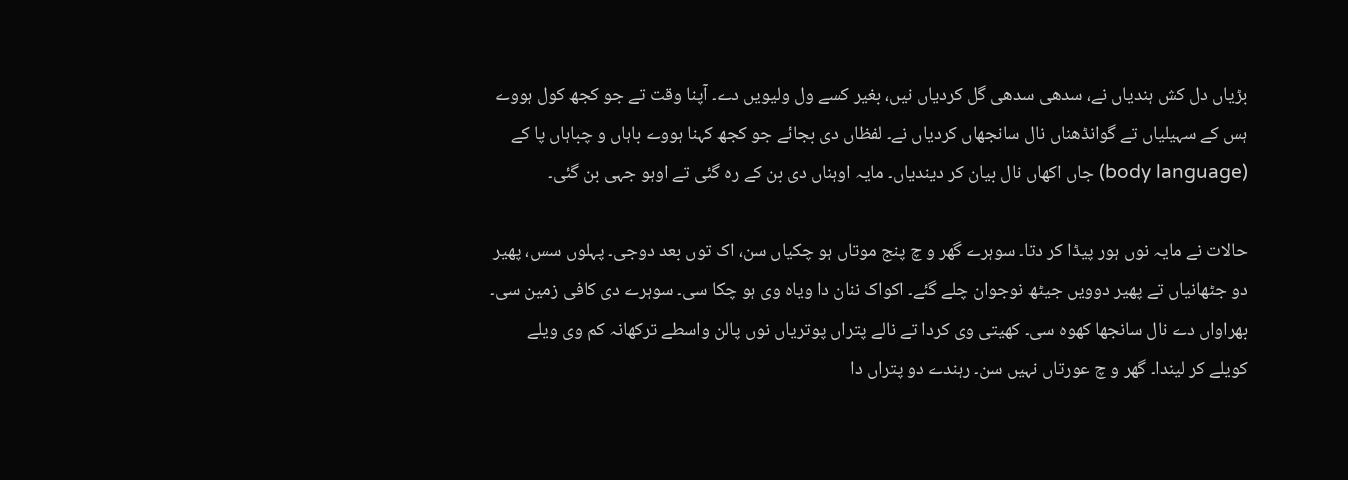بڑیاں دل کش ہندیاں نے، سدھی سدھی گل کردیاں نیں، بغیر کسے ول ولیویں دے۔ آپنا وقت تے جو کجھ کول ہووے ہس کے سہیلیاں تے گوانڈھناں نال سانجھاں کردیاں نے۔ لفظاں دی بجائے جو کجھ کہنا ہووے باہاں و چباہاں پا کے (body language) جاں اکھاں نال بیان کر دیندیاں۔ مایہ اوہناں دی بن کے رہ گئی تے اوہو جہی بن گئی۔

حالات نے مایہ نوں ہور پیڈا کر دتا۔ سوہرے گھر و چ پنج موتاں ہو چکیاں سن، اک توں بعد دوجی۔ پہلوں سس، پھیر دو جٹھانیاں تے پھیر دوویں جیٹھ نوجوان چلے گئے۔ اکواک ننان دا ویاہ وی ہو چکا سی۔ سوہرے دی کافی زمین سی۔ بھراواں دے نال سانجھا کھوہ سی۔ کھیتی وی کردا تے نالے پتراں پوتریاں نوں پالن واسطے ترکھانہ کم وی ویلے کویلے کر لیندا۔ گھر و چ عورتاں نہیں سن۔ رہندے دو پتراں دا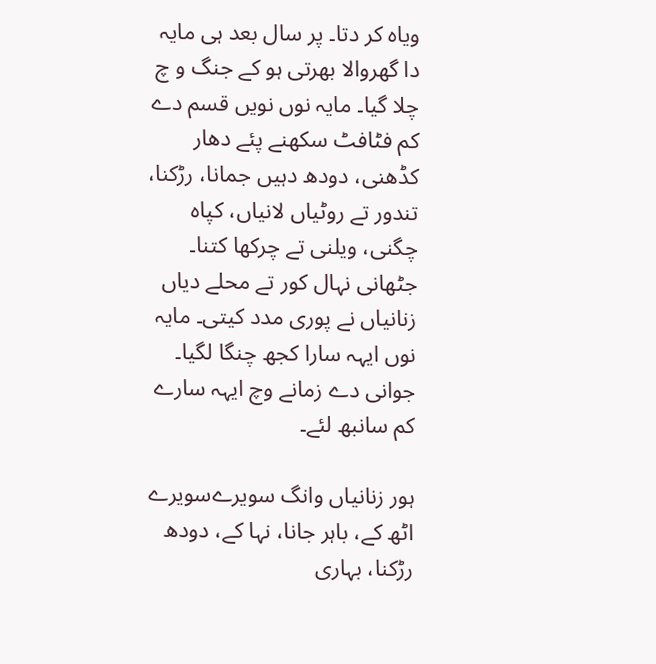ویاہ کر دتا۔ پر سال بعد ہی مایہ دا گھروالا بھرتی ہو کے جنگ و چ چلا گیا۔ مایہ نوں نویں قسم دے کم فٹافٹ سکھنے پئے دھار کڈھنی، دودھ دہیں جمانا، رڑکنا، تندور تے روٹیاں لانیاں، کپاہ چگنی، ویلنی تے چرکھا کتنا۔ جٹھانی نہال کور تے محلے دیاں زنانیاں نے پوری مدد کیتی۔ مایہ نوں ایہہ سارا کجھ چنگا لگیا۔ جوانی دے زمانے وچ ایہہ سارے کم سانبھ لئے۔

ہور زنانیاں وانگ سویرےسویرے اٹھ کے، باہر جانا، نہا کے، دودھ رڑکنا، بہاری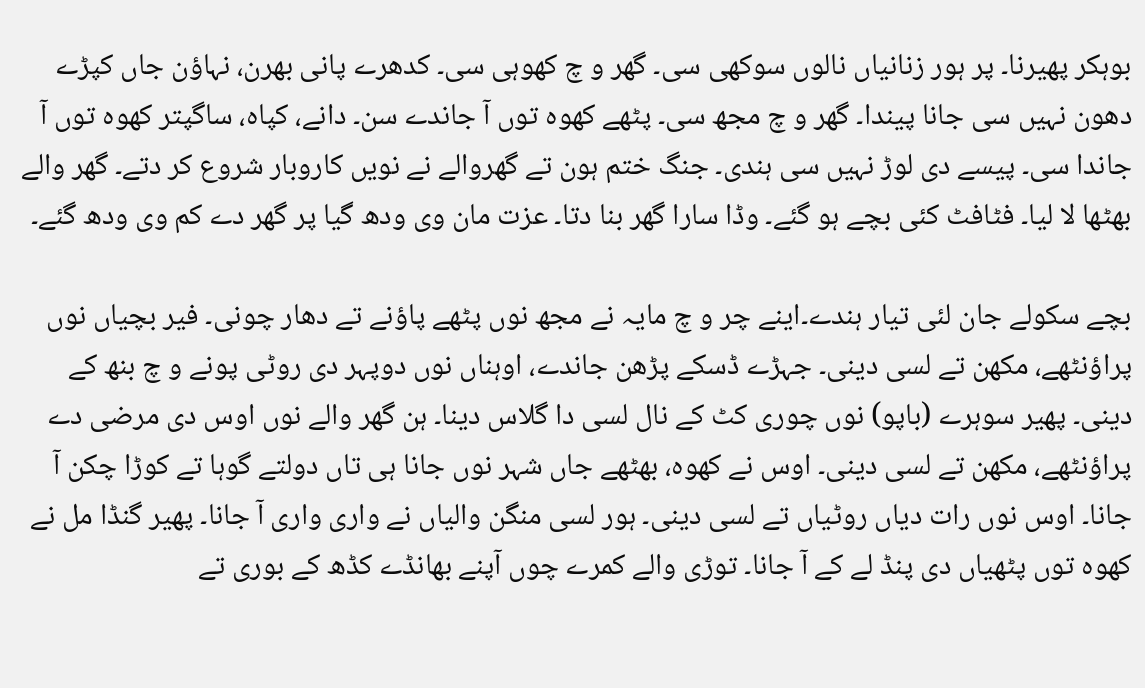بوہکر پھیرنا۔ پر ہور زنانیاں نالوں سوکھی سی۔ گھر و چ کھوہی سی۔ کدھرے پانی بھرن، نہاؤن جاں کپڑے دھون نہیں سی جانا پیندا۔ گھر و چ مجھ سی۔ پٹھے کھوہ توں آ جاندے سن۔ دانے، کپاہ، ساگپتر کھوہ توں آ جاندا سی۔ پیسے دی لوڑ نہیں سی ہندی۔ جنگ ختم ہون تے گھروالے نے نویں کاروبار شروع کر دتے۔ گھر والے بھٹھا لا لیا۔ فٹافٹ کئی بچے ہو گئے۔ وڈا سارا گھر بنا دتا۔ عزت مان وی ودھ گیا پر گھر دے کم وی ودھ گئے۔

بچے سکولے جان لئی تیار ہندے۔اینے چر و چ مایہ نے مجھ نوں پٹھے پاؤنے تے دھار چونی۔ فیر بچیاں نوں پراؤنٹھے، مکھن تے لسی دینی۔ جہڑے ڈسکے پڑھن جاندے، اوہناں نوں دوپہر دی روٹی پونے و چ بنھ کے دینی۔ پھیر سوہرے (باپو) نوں چوری کٹ کے نال لسی دا گلاس دینا۔ ہن گھر والے نوں اوس دی مرضی دے پراؤنٹھے، مکھن تے لسی دینی۔ اوس نے کھوہ، بھٹھے جاں شہر نوں جانا ہی تاں دولتے گوہا تے کوڑا چکن آ جانا۔ اوس نوں رات دیاں روٹیاں تے لسی دینی۔ ہور لسی منگن والیاں نے واری واری آ جانا۔ پھیر گنڈا مل نے کھوہ توں پٹھیاں دی پنڈ لے کے آ جانا۔ توڑی والے کمرے چوں آپنے بھانڈے کڈھ کے بوری تے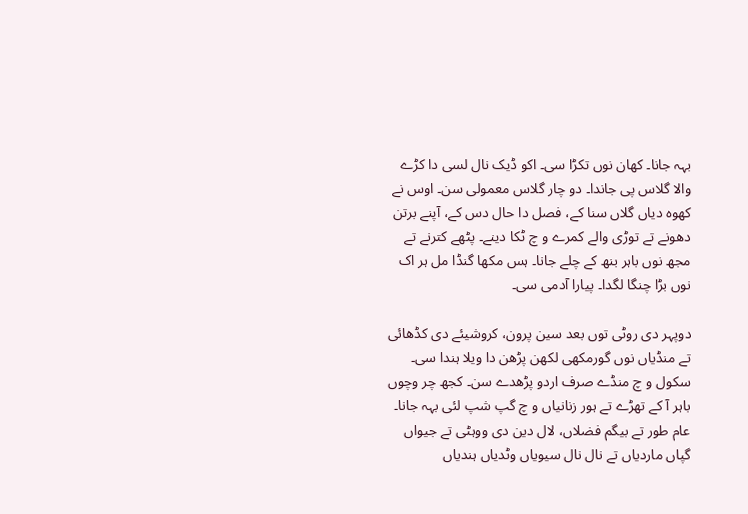بہہ جانا۔ کھان نوں تکڑا سی۔ اکو ڈیک نال لسی دا کڑے والا گلاس پی جاندا۔ دو چار گلاس معمولی سن۔ اوس نے کھوہ دیاں گلاں سنا کے، فصل دا حال دس کے، آپنے برتن دھونے تے توڑی والے کمرے و چ ٹکا دینے۔ پٹھے کترنے تے مجھ نوں باہر بنھ کے چلے جانا۔ ہس مکھا گنڈا مل ہر اک نوں بڑا چنگا لگدا۔ پیارا آدمی سی۔

دوپہر دی روٹی توں بعد سین پرون، کروشیئے دی کڈھائی تے منڈیاں نوں گورمکھی لکھن پڑھن دا ویلا ہندا سی۔ سکول و چ منڈے صرف اردو پڑھدے سن۔ کجھ چر وچوں باہر آ کے تھڑے تے ہور زنانیاں و چ گپ شپ لئی بہہ جانا۔ عام طور تے بیگم فضلاں، لال دین دی ووہٹی تے جیواں گپاں ماردیاں تے نال نال سیویاں وٹدیاں ہندیاں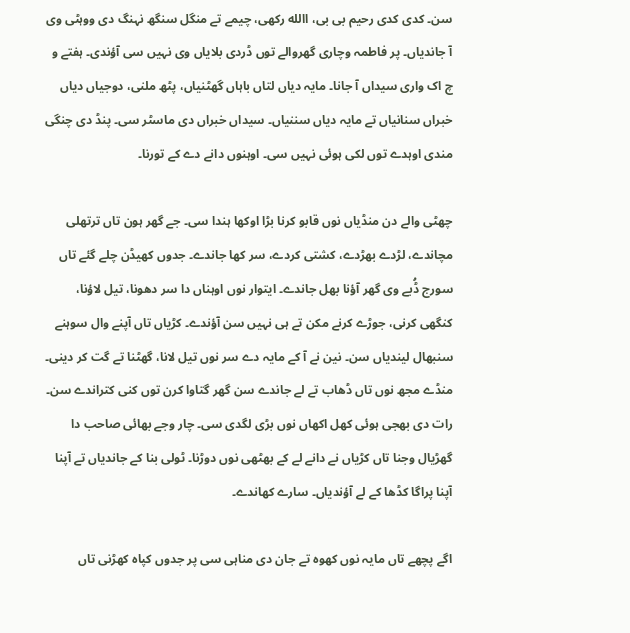سن۔ کدی کدی رحیم بی بی، االله رکھی، چیمے تے منگل سنگھ نہنگ دی ووہٹی وی آ جاندیاں۔ پر فاطمہ وچاری گھروالے توں ڈردی بلایاں وی نہیں سی آؤندی۔ ہفتے و چ اک واری سیداں آ جانا۔ مایہ دیاں لتاں باہاں گھٹنیاں، پٹھ ملنی، دوجیاں دیاں خبراں سنانیاں تے مایہ دیاں سننیاں۔ سیداں خبراں دی ماسٹر سی۔ پنڈ دی چنگی مندی اوہدے توں لکی ہوئی نہیں سی۔ اوہنوں دانے دے کے تورنا۔

چھٹی والے دن منڈیاں نوں قابو کرنا بڑا اوکھا ہندا سی۔ جے گھر ہون تاں ترتھلی مچاندے، لڑدے بھڑدے، کشتی کردے، سر کھا جاندے۔ جدوں کھیڈن چلے گئے تاں سورج ڈُبے وی گھر آؤنا بھل جاندے۔ ایتوار نوں اوہناں دا سر دھونا، تیل لاؤنا، کنگھی کرنی، جوڑے کرنے مکن تے ہی نہیں سن آؤندے۔ کڑیاں تاں آپنے وال سوہنے سنبھال لیندیاں سن۔ نین نے آ کے مایہ دے سر نوں تیل لانا، گھٹنا تے گت کر دینی۔ منڈے مجھ نوں تاں ڈھاب تے لے جاندے سن گھر گتاوا کرن توں کنی کتراندے سن۔ رات دی بھجی ہوئی کھل اکھاں نوں بڑی لگدی سی۔ چار وجے بھائی صاحب دا گھڑیال وجنا تاں کڑیاں نے دانے لے کے بھٹھی نوں دوڑنا۔ ٹولی بنا کے جاندیاں تے آپنا آپنا پراگا کڈھا کے لے آؤندیاں۔ سارے کھاندے۔

اگے پچھے تاں مایہ نوں کھوہ تے جان دی مناہی سی پر جدوں کپاہ کھڑنی تاں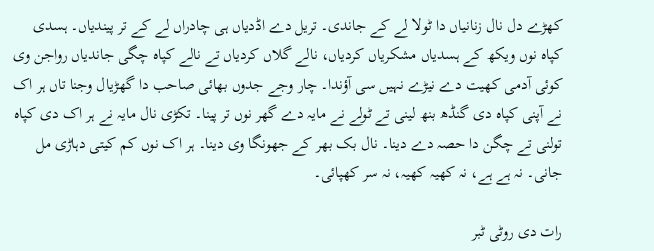کھڑے دل نال زنانیاں دا ٹولا لے کے جاندی۔ تریل دے اڈدیاں ہی چادراں لے کے تر پیندیاں۔ ہسدی کپاہ نوں ویکھ کے ہسدیاں مشکریاں کردیاں، نالے گلاں کردیاں تے نالے کپاہ چگی جاندیاں رواجن وی کوئی آدمی کھیت دے نیڑے نہیں سی آؤندا۔ چار وجے جدوں بھائی صاحب دا گھڑیال وجنا تاں ہر اک نے آپنی کپاہ دی گنڈھ بنھ لینی تے ٹولے نے مایہ دے گھر نوں تر پینا۔ تکڑی نال مایہ نے ہر اک دی کپاہ تولنی تے چگن دا حصہ دے دینا۔ نال بک بھر کے جھونگا وی دینا۔ ہر اک نوں کم کیتی دہاڑی مل جانی۔ نہ ہے ہے، نہ کھیہ کھیہ، نہ سر کھپائی۔

رات دی روٹی ٹبر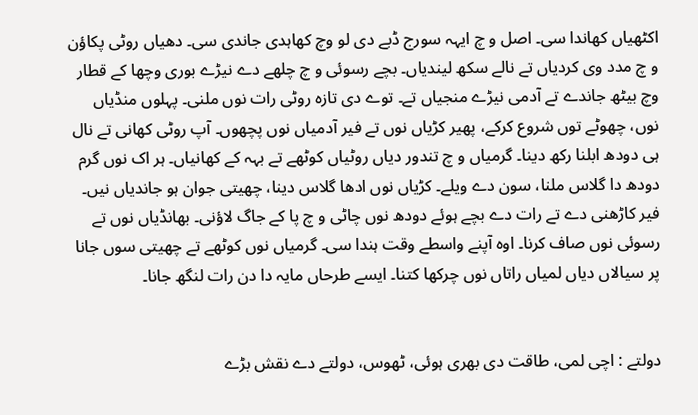اکٹھیاں کھاندا سی۔ اصل و چ ایہہ سورج ڈبے دی لو وچ کھاہدی جاندی سی۔ دھیاں روٹی پکاؤن و چ مدد وی کردیاں تے نالے سکھ لیندیاں۔ بچے رسوئی و چ چلھے دے نیڑے بوری وچھا کے قطار وچ بیٹھ جاندے تے آدمی نیڑے منجیاں تے۔ توے دی تازہ روٹی رات نوں ملنی۔ پہلوں منڈیاں نوں، چھوٹے توں شروع کرکے، پھیر کڑیاں نوں تے فیر آدمیاں نوں پچھوں۔ آپ روٹی کھانی تے نال ہی دودھ ابلنا رکھ دینا۔ گرمیاں و چ تندور دیاں روٹیاں کوٹھے تے بہہ کے کھانیاں۔ ہر اک نوں گرم دودھ دا گلاس ملنا، سون دے ویلے۔ کڑیاں نوں ادھا گلاس دینا، چھیتی جوان ہو جاندیاں نیں۔ فیر کاڑھنی دے تے رات دے بچے ہوئے دودھ نوں چاٹی و چ پا کے جاگ لاؤنی۔ بھانڈیاں نوں تے رسوئی نوں صاف کرنا۔ اوہ آپنے واسطے وقت ہندا سی۔ گرمیاں نوں کوٹھے تے چھیتی سوں جانا پر سیالاں دیاں لمیاں راتاں نوں چرکھا کتنا۔ ایسے طرحاں مایہ دا دن رات لنگھ جانا۔


دولتے : اچی لمی، طاقت دی بھری ہوئی، ٹھوس، دولتے دے نقش بڑے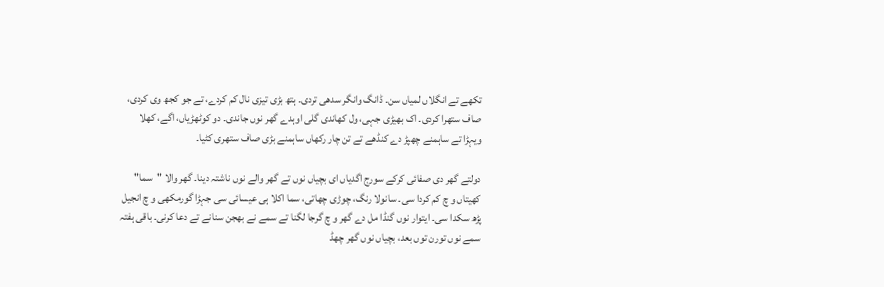تکھے تے انگلاں لمیاں سن۔ ڈانگ وانگر سدھی تردی۔ ہتھ بڑی تیزی نال کم کردے، تے جو کجھ وی کردی، صاف ستھرا کردی۔ اک بھیڑی جہی، ول کھاندی گلی اوہدے گھر نوں جاندی۔ دو کوٹھڑیاں، اگے، کھلا ویہڑا تے ساہمنے چھپڑ دے کنڈھے تے تن چار رکھاں ساہمنے بڑی صاف ستھری کٹیا۔

دولتے گھر دی صفائی کرکے سورج اگدیاں ای بچیاں نوں تے گھر والے نوں ناشتہ دینا۔ گھر والا "سما" کھیتاں و چ کم کردا سی۔ سانولا رنگ، چوڑی چھاتی، سما اکلا ہی عیسائی سی جہڑا گورمکھی و چ انجیل پڑھ سکدا سی۔ ایتوار نوں گنڈا مل دے گھر و چ گرجا لگنا تے سمے نے بھجن سنانے تے دعا کرنی۔ باقی ہفتہ سمے نوں تورن توں بعد، بچیاں نوں گھر چھڈ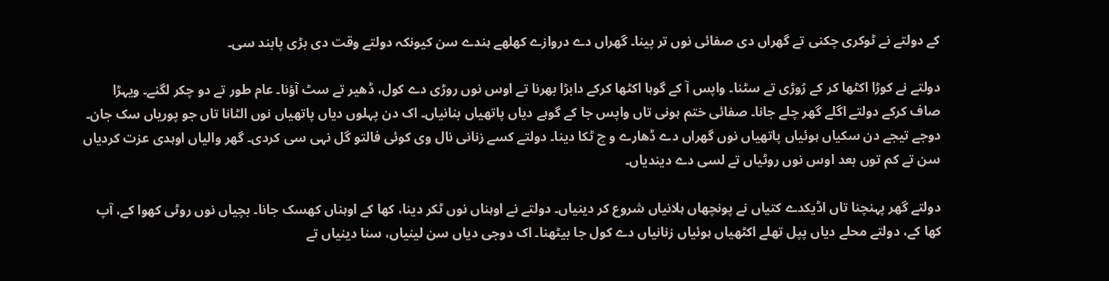کے دولتے نے ٹوکری چکنی تے گھراں دی صفائی نوں تر پینا۔ گھراں دے دروازے کھلھے ہندے سن کیونکہ دولتے وقت دی بڑی پابند سی۔

دولتے نے کوڑا اکٹھا کر کے رُوڑی تے سٹنا۔ واپس آ کے گوہا اکٹھا کرکے دابڑا بھرنا تے اوس نوں روڑی دے کول، ڈھیر تے سٹ آؤنا۔ عام طور تے دو چکر لگنے۔ ویہڑا صاف کرکے دولتے اگلے گھر چلے جانا۔ صفائی ختم ہونی تاں واپس جا کے گوہے دیاں پاتھیاں بنانیاں۔ اک دن پہلوں دیاں پاتھیاں نوں الٹانا تاں جو پوریاں سک جان۔ دوجے تیجے دن سکیاں ہوئیاں پاتھیاں نوں گھراں دے ڈھارے و چ ٹکا دینا۔ دولتے کسے زنانی نال وی کوئی فالتو گل نہی سی کردی۔ گھر والیاں اوہدی عزت کردیاں سن تے کم توں بعد اوس نوں روٹیاں تے لسی دے دیندیاں۔

دولتے گھر پہنچنا تاں اڈیکدے کتیاں نے پونچھاں ہلانیاں شروع کر دینیاں۔ دولتے نے اوہناں نوں ٹکر دینا، کھا کے اوہناں کھسک جانا۔ بچیاں نوں روٹی کھوا کے، آپ کھا کے، دولتے محلے دیاں پپل تھلے اکٹھیاں ہوئیاں زنانیاں دے کول جا بیٹھنا۔ اک دوجی دیاں سن لینیاں، سنا دینیاں تے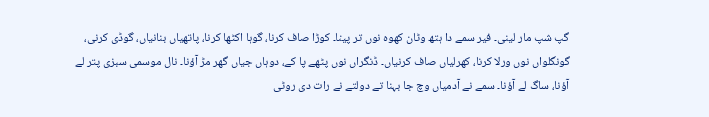گپ شپ مار لینی۔ فیر سمے دا ہتھ وٹان کھوہ نوں تر پینا۔ کوڑا صاف کرنا، گوہا اکٹھا کرنا، پاتھیاں بنانیاں، گوڈی کرنی، گونگلواں نوں ورلا کرنا، کھرلیاں صاف کرنیاں۔ ڈنگراں نوں پٹھے پا کے، دوہاں جیاں گھر مڑ آؤنا۔ نال موسمی سبزی پتر لے آؤنا، ساگ لے آؤنا۔ سمے نے آدمیاں وچ جا بہنا تے دولتے نے رات دی روٹی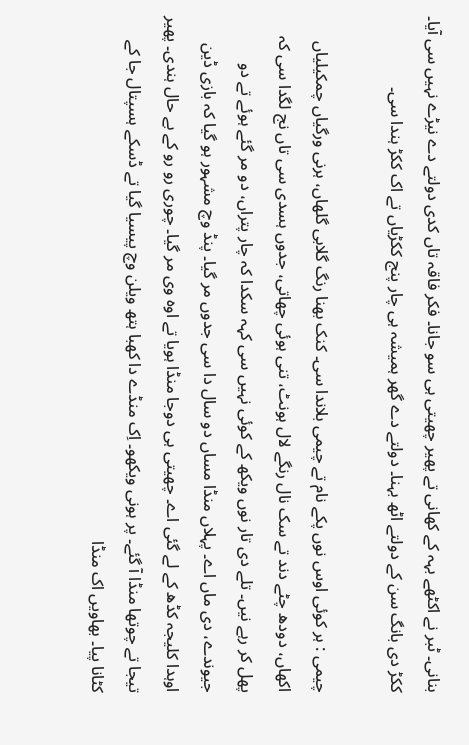بنانی۔ ٹبر نے اکٹھے بہہ کے کھانی تے پھیر چھیتی ہی سو جانا۔ فکر فاقہ تاں کدی دولتے دے نیڑے نہیں سی آیا۔ ککڑ دی بانگ سن کے دولتے اٹھ بہنا۔ دولتے دے گھر ہمیشہ ہی چار پنج ککڑیاں تے اک ککڑ ہندا سی۔

چیمی : ہر کوئی اوس نوں پکے نام تے چیمی بلاندا سی۔ کنک بھنا رنگ گلابی گلھاں، ہرنی ورگیاں چمکیلیاں اکھاں، دودھ چٹے دند تے سک نال رنگے لال ہونٹ، تنی ہوئی چھاتی، جدوں ہسدی سی تاں نج لگدا سی کہ پھل کر رہے نیں۔ تلے دی تار نوں ویکھ کے کوئی نہیں سی کہہ سکدا کہ چار پتراں، دو مر گئے ہوئے تے دو جیوندے، دی ماں اے۔ پہلاں منڈا مساں دو سال دا سی جدوں مر گیا۔ پنڈ وچ مشہور ہو گیا کہ بازی ڈین اوہدا کلیجہ کڈھ کے لے گئی اے۔ چھیتی ہی دوجا منڈا ہویا تے اوہ وی مر گیا۔ چوری رو رو کے بے حال ہندی۔ پھیر تیجا تے چوتھا منڈا آ گئے۔ پر ہونی ویکھو۔ اِک منڈے دا کھبا ہتھ ویلن وچ پیسیا گیا تے ڈسکے ہسپتال جا کے کٹانا پیا۔ بھاویں اک منڈا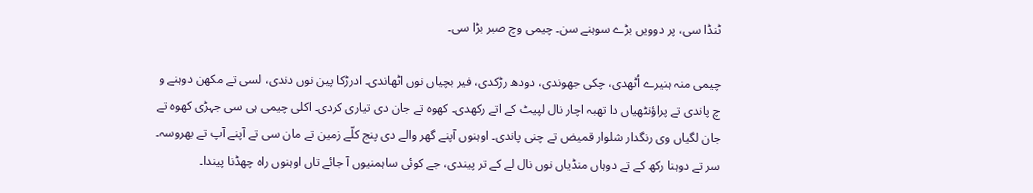ٹنڈا سی، پر دوویں بڑے سوہنے سن۔ چیمی وچ صبر بڑا سی۔

چیمی منہ ہنیرے اُٹھدی، چکی جھوندی، دودھ رڑکدی، فیر بچیاں نوں اٹھاندی۔ ادرڑکا پین نوں دندی، لسی تے مکھن دوہنے و چ پاندی تے پراؤنٹھیاں دا تھبہ اچار نال لپیٹ کے اتے رکھدی۔ کھوہ تے جان دی تیاری کردی۔ اکلی چیمی ہی سی جہڑی کھوہ تے جان لگیاں وی رنگدار شلوار قمیض تے چنی پاندی۔ اوہنوں آپنے گھر والے دی پنج کلّے زمین تے مان سی تے آپنے آپ تے بھروسہ۔ سر تے دوہنا رکھ کے تے دوہاں منڈیاں نوں نال لے کے تر پیندی، جے کوئی ساہمنیوں آ جائے تاں اوہنوں راہ چھڈنا پیندا۔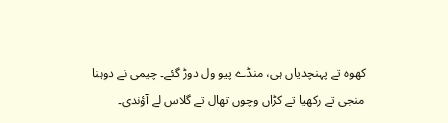کھوہ تے پہنچدیاں ہی، منڈے پیو ول دوڑ گئے۔ چیمی نے دوہنا منجی تے رکھیا تے کڑاں وچوں تھال تے گلاس لے آؤندی۔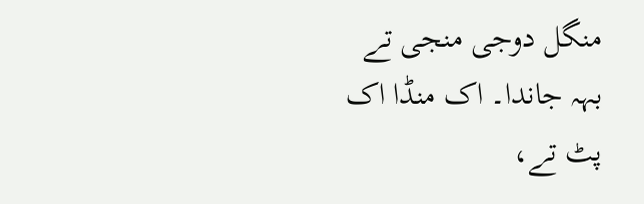منگل دوجی منجی تے بہہ جاندا۔ اک منڈا اک پٹ تے،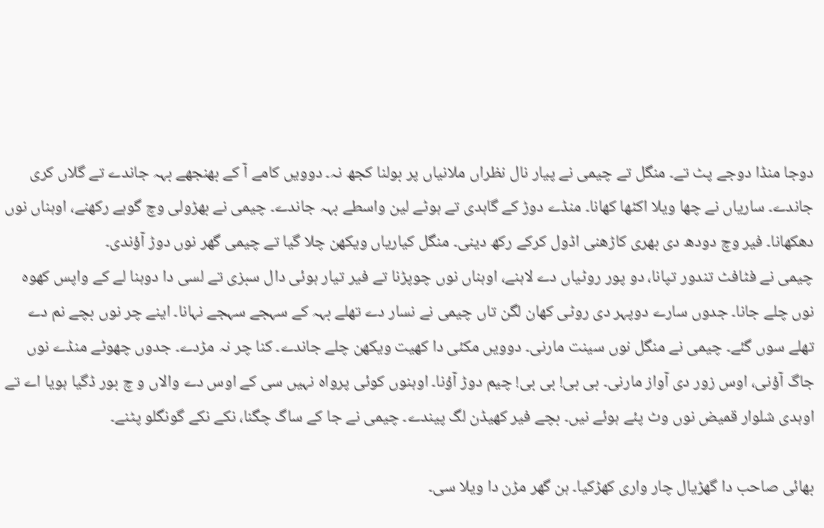دوجا منڈا دوجے پٹ تے۔ منگل تے چیمی نے پیار نال نظراں ملانیاں پر بولنا کجھ نہ۔ دوویں کامے آ کے بھنجھے بہہ جاندے تے گلاں کری جاندے۔ ساریاں نے چھا ویلا اکٹھا کھانا۔ منڈے دوڑ کے گاہدی تے ہوٹے لین واسطے بہہ جاندے۔ چیمی نے بھڑولی وچ گوہے رکھنے، اوہناں نوں دھکھانا۔ فیر وچ دودھ دی بھری کاڑھنی اڈول کرکے رکھ دینی۔ منگل کیاریاں ویکھن چلا گیا تے چیمی گھر نوں دوڑ آؤندی۔
چیمی نے فٹافٹ تندور تپانا، دو پور روٹیاں دے لاہنے، اوہناں نوں چوپڑنا تے فیر تیار ہوئی دال سبزی تے لسی دا دوہنا لے کے واپس کھوہ نوں چلے جانا۔ جدوں سارے دوپہر دی روٹی کھان لگن تاں چیمی نے نسار دے تھلے بہہ کے سہجے سہجے نہانا۔ اینے چر نوں بچے نم دے تھلے سوں گئے۔ چیمی نے منگل نوں سینت مارنی۔ دوویں مکئی دا کھیت ویکھن چلے جاندے۔ کنا چر نہ مڑدے۔ جدوں چھوٹے منڈے نوں جاگ آؤنی، اوس زور دی آواز مارنی۔ بی بی! بی بی! چیم دوڑ آؤنا۔ اوہنوں کوئی پرواہ نہیں سی کے اوس دے والاں و چ بور ڈگیا ہویا اے تے اوہدی شلوار قمیض نوں وٹ پئے ہوئے نیں۔ بچے فیر کھیڈن لگ پیندے۔ چیمی نے جا کے ساگ چگنا، نکے نکے گونگلو پٹنے۔

بھائی صاحب دا گھڑیال چار واری کھڑکیا۔ ہن گھر مڑن دا ویلا سی۔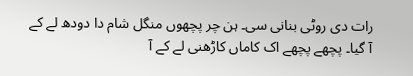رات دی روٹی بنانی سی۔ ہن چر پچھوں منگل شام دا دودھ لے کے آ گیا۔ پچھے پچھے اک کاماں کاڑھنی لے کے آ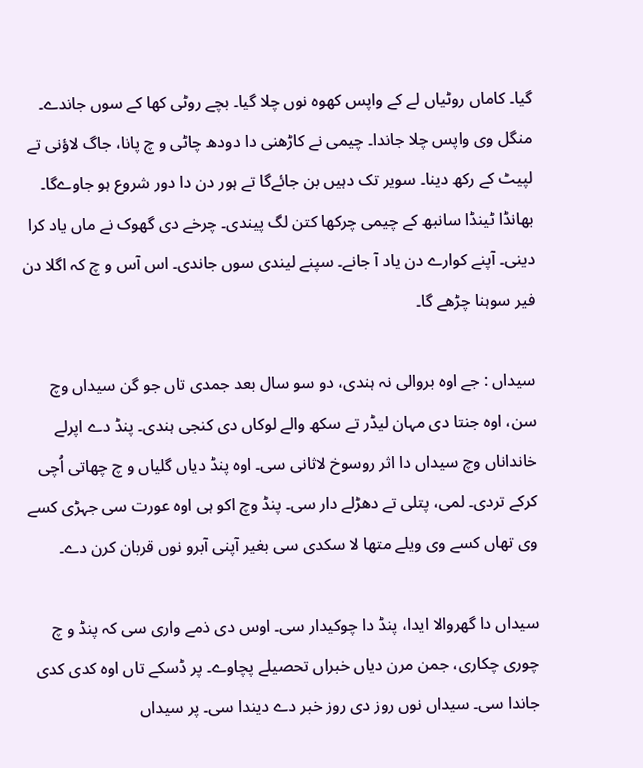گیا۔ کاماں روٹیاں لے کے واپس کھوہ نوں چلا گیا۔ بچے روٹی کھا کے سوں جاندے۔ منگل وی واپس چلا جاندا۔ چیمی نے کاڑھنی دا دودھ چاٹی و چ پانا، جاگ لاؤنی تے لپیٹ کے رکھ دینا۔ سویر تک دہیں بن جائےگا تے ہور دن دا دور شروع ہو جاوےگا۔
بھانڈا ٹینڈا سانبھ کے چیمی چرکھا کتن لگ پیندی۔ چرخے دی گھوک نے ماں یاد کرا دینی۔ آپنے کوارے دن یاد آ جانے۔ سپنے لیندی سوں جاندی۔ اس آس و چ کہ اگلا دن فیر سوہنا چڑھے گا۔

سیداں : جے اوہ بروالی نہ ہندی، دو سو سال بعد جمدی تاں جو گن سیداں وچ سن، اوہ جنتا دی مہان لیڈر تے سکھ والے لوکاں دی کنجی ہندی۔ پنڈ دے اپرلے خانداناں وچ سیداں دا اثر روسوخ لاثانی سی۔ اوہ پنڈ دیاں گلیاں و چ چھاتی اُچی کرکے تردی۔ لمی، پتلی تے دھڑلے دار سی۔ پنڈ وچ اکو ہی اوہ عورت سی جہڑی کسے وی تھاں کسے وی ویلے متھا لا سکدی سی بغیر آپنی آبرو نوں قربان کرن دے۔

سیداں دا گھروالا ایدا، پنڈ دا چوکیدار سی۔ اوس دی ذمے واری سی کہ پنڈ و چ چوری چکاری، جمن مرن دیاں خبراں تحصیلے پچاوے۔ پر ڈسکے تاں اوہ کدی کدی جاندا سی۔ سیداں نوں روز دی روز خبر دے دیندا سی۔ پر سیداں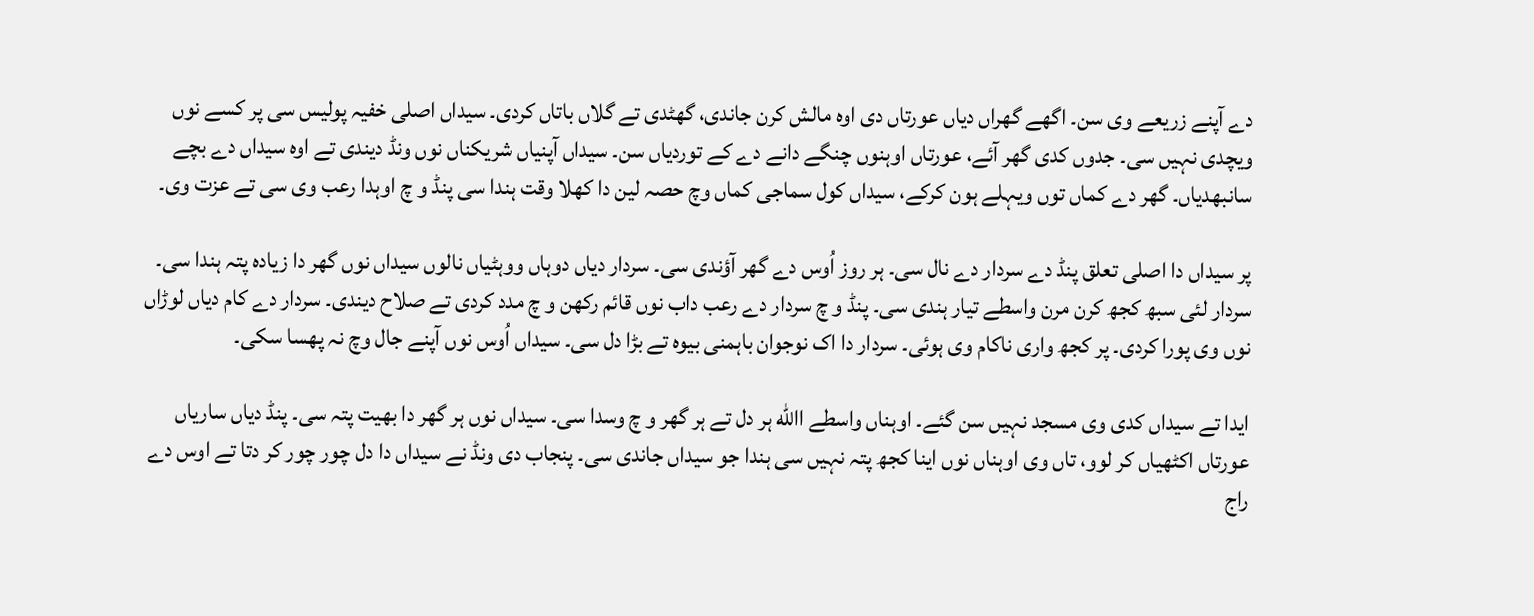دے آپنے زریعے وی سن۔ اگھے گھراں دیاں عورتاں دی اوہ مالش کرن جاندی، گھٹدی تے گلاں باتاں کردی۔ سیداں اصلی خفیہ پولیس سی پر کسے نوں ویچدی نہیں سی۔ جدوں کدی گھر آئے، عورتاں اوہنوں چنگے دانے دے کے توردیاں سن۔ سیداں آپنیاں شریکناں نوں ونڈ دیندی تے اوہ سیداں دے بچے سانبھدیاں۔ گھر دے کماں توں ویہلے ہون کرکے، سیداں کول سماجی کماں وچ حصہ لین دا کھلا وقت ہندا سی پنڈ و چ اوہدا رعب وی سی تے عزت وی۔

پر سیداں دا اصلی تعلق پنڈ دے سردار دے نال سی۔ ہر روز اُوس دے گھر آؤندی سی۔ سردار دیاں دوہاں ووہٹیاں نالوں سیداں نوں گھر دا زیادہ پتہ ہندا سی۔ سردار لئی سبھ کجھ کرن مرن واسطے تیار ہندی سی۔ پنڈ و چ سردار دے رعب داب نوں قائم رکھن و چ مدد کردی تے صلاح دیندی۔ سردار دے کام دیاں لوڑاں نوں وی پورا کردی۔ پر کجھ واری ناکام وی ہوئی۔ سردار دا اک نوجوان باہمنی بیوہ تے بڑا دل سی۔ سیداں اُوس نوں آپنے جال وچ نہ پھسا سکی۔

ایدا تے سیداں کدی وی مسجد نہیں سن گئے۔ اوہناں واسطے االله ہر دل تے ہر گھر و چ وسدا سی۔ سیداں نوں ہر گھر دا بھیت پتہ سی۔ پنڈ دیاں ساریاں عورتاں اکٹھیاں کر لوو، تاں وی اوہناں نوں اینا کجھ پتہ نہیں سی ہندا جو سیداں جاندی سی۔ پنجاب دی ونڈ نے سیداں دا دل چور چور کر دتا تے اوس دے راج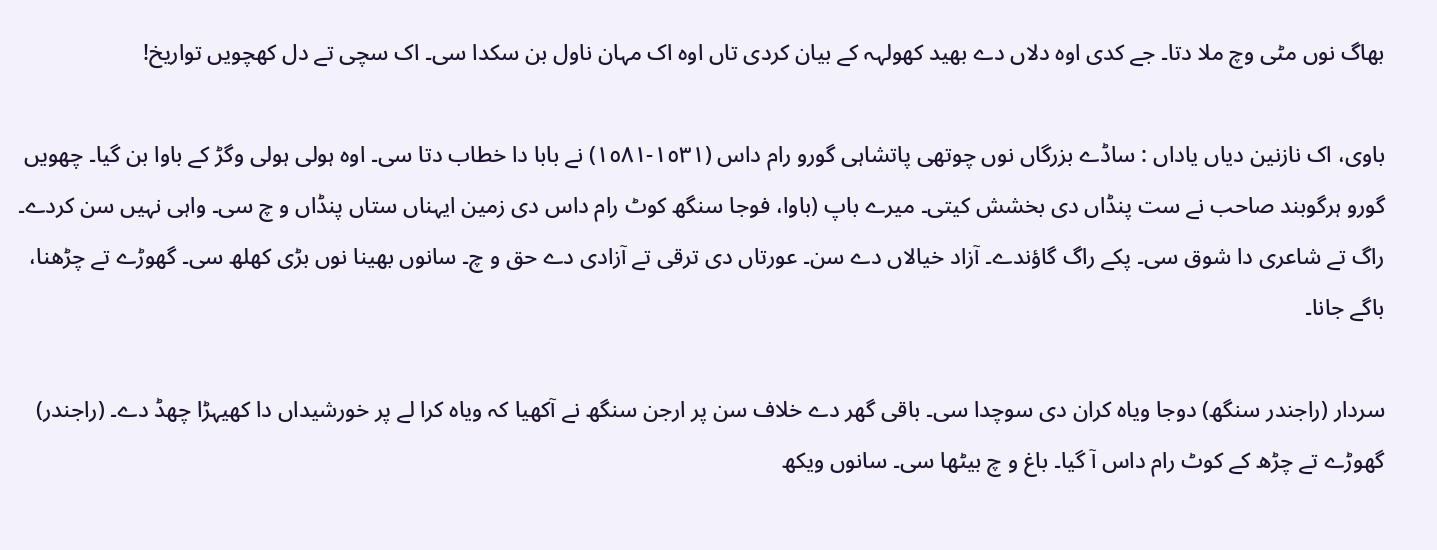بھاگ نوں مٹی وچ ملا دتا۔ جے کدی اوہ دلاں دے بھید کھولہہ کے بیان کردی تاں اوہ اک مہان ناول بن سکدا سی۔ اک سچی تے دل کھچویں تواریخ!

باوی، اک نازنین دیاں یاداں : ساڈے بزرگاں نوں چوتھی پاتشاہی گورو رام داس (١٥٣١-١٥٨١) نے بابا دا خطاب دتا سی۔ اوہ ہولی ہولی وگڑ کے باوا بن گیا۔ چھویں گورو ہرگوبند صاحب نے ست پنڈاں دی بخشش کیتی۔ میرے باپ (باوا، فوجا سنگھ کوٹ رام داس دی زمین ایہناں ستاں پنڈاں و چ سی۔ واہی نہیں سن کردے۔ راگ تے شاعری دا شوق سی۔ پکے راگ گاؤندے۔ آزاد خیالاں دے سن۔ عورتاں دی ترقی تے آزادی دے حق و چ۔ سانوں بھینا نوں بڑی کھلھ سی۔ گھوڑے تے چڑھنا، باگے جانا۔

سردار (راجندر سنگھ) دوجا ویاہ کران دی سوچدا سی۔ باقی گھر دے خلاف سن پر ارجن سنگھ نے آکھیا کہ ویاہ کرا لے پر خورشیداں دا کھیہڑا چھڈ دے۔ (راجندر) گھوڑے تے چڑھ کے کوٹ رام داس آ گیا۔ باغ و چ بیٹھا سی۔ سانوں ویکھ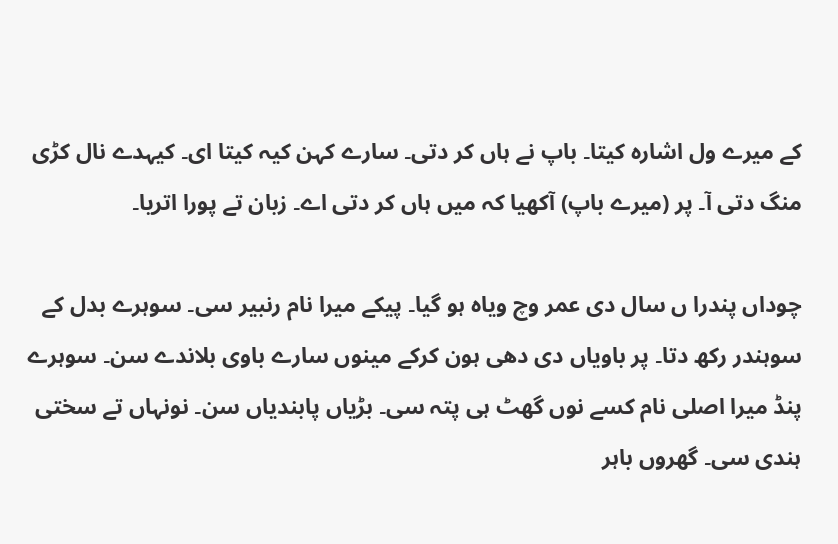کے میرے ول اشارہ کیتا۔ باپ نے ہاں کر دتی۔ سارے کہن کیہ کیتا ای۔ کیہدے نال کڑی منگ دتی آ۔ پر (میرے باپ) آکھیا کہ میں ہاں کر دتی اے۔ زبان تے پورا اتریا۔

چوداں پندرا ں سال دی عمر وچ ویاہ ہو گیا۔ پیکے میرا نام رنبیر سی۔ سوہرے بدل کے سوہندر رکھ دتا۔ پر باویاں دی دھی ہون کرکے مینوں سارے باوی بلاندے سن۔ سوہرے پنڈ میرا اصلی نام کسے نوں گھٹ ہی پتہ سی۔ بڑیاں پابندیاں سن۔ نونہاں تے سختی ہندی سی۔ گھروں باہر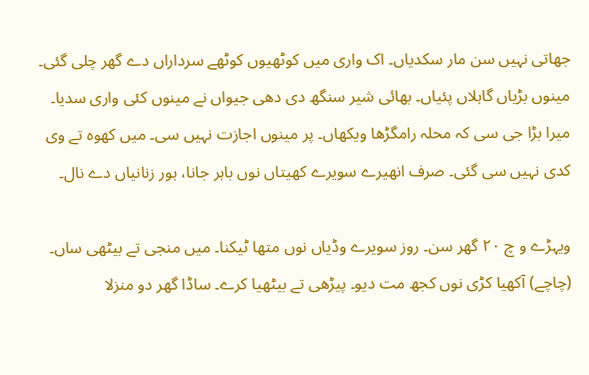جھاتی نہیں سن مار سکدیاں۔ اک واری میں کوٹھیوں کوٹھے سرداراں دے گھر چلی گئی۔ مینوں بڑیاں گاہلاں پئیاں۔ بھائی شیر سنگھ دی دھی جیواں نے مینوں کئی واری سدیا۔ میرا بڑا جی سی کہ محلہ رامگڑھا ویکھاں۔ پر مینوں اجازت نہیں سی۔ میں کھوہ تے وی کدی نہیں سی گئی۔ صرف انھیرے سویرے کھیتاں نوں باہر جانا، ہور زنانیاں دے نال۔

ویہڑے و چ ٢٠ گھر سن۔ روز سویرے وڈیاں نوں متھا ٹیکنا۔ میں منجی تے بیٹھی ساں۔ (چاچے) آکھیا کڑی نوں کجھ مت دیو۔ پیڑھی تے بیٹھیا کرے۔ ساڈا گھر دو منزلا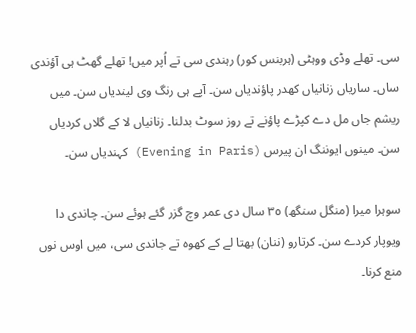سی۔ تھلے وڈی ووہٹی (ہربنس کور) رہندی سی تے اُپر میں! تھلے گھٹ ہی آؤندی ساں۔ ساریاں زنانیاں کھدر پاؤندیاں سن۔ آپے ہی رنگ وی لیندیاں سن۔ میں ریشم جاں مل دے کپڑے پاؤنے تے روز سوٹ بدلنا۔ زنانیاں لا کے گلاں کردیاں سن۔ مینوں ایوننگ ان پیرس (Evening in Paris) کہندیاں سن۔

سوہرا میرا (منگل سنگھ) ٣٥ سال دی عمر وچ گزر گئے ہوئے سن۔ چاندی دا ویوپار کردے سن۔ کرتارو (ننان) بھتا لے کے کھوہ تے جاندی سی، میں اوس نوں منع کرنا۔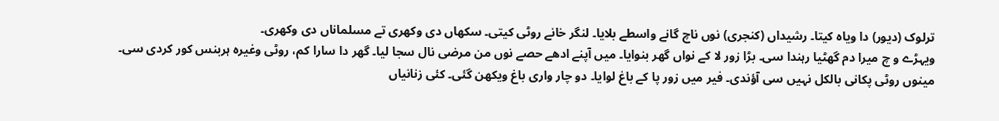ترلوک (دیور) دا ویاہ کیتا۔ رشیداں (کنجری) نوں ناچ گانے واسطے بلایا۔ لنگر خانے روٹی کیتی۔ سکھاں دی وکھری تے مسلماناں دی وکھری۔
ویہڑے و چ میرا دم گھٹیا رہندا سی۔ بڑا زور لا کے نواں گھر بنوایا۔ میں آپنے ادھے حصے نوں من مرضی نال سجا لیا۔ گھر دا سارا کم، روٹی وغیرہ ہربنس کور کردی سی۔ مینوں روٹی پکانی بالکل نہیں سی آؤندی۔ فیر میں زور پا کے باغ لوایا۔ دو چار واری باغ ویکھن گئی۔ کئی زنانیاں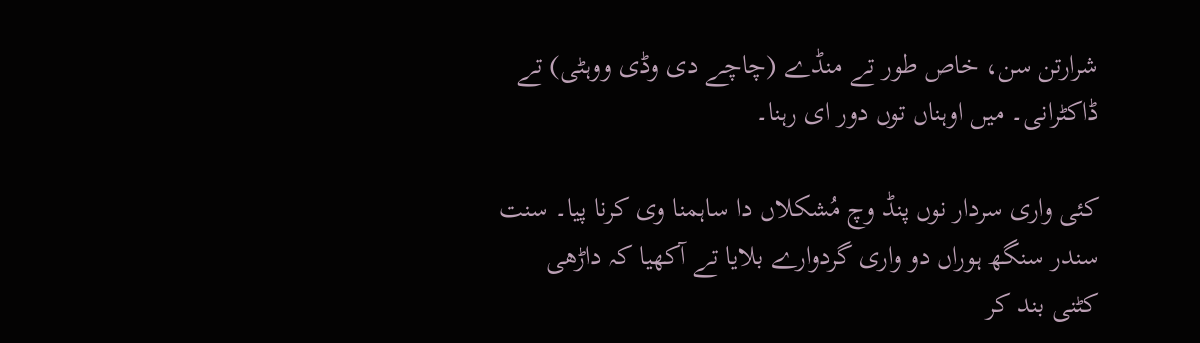شرارتن سن، خاص طور تے منڈے (چاچے دی وڈی ووہٹی) تے ڈاکٹرانی۔ میں اوہناں توں دور ای رہنا۔

کئی واری سردار نوں پنڈ وچ مُشکلاں دا ساہمنا وی کرنا پیا۔ سنت سندر سنگھ ہوراں دو واری گردوارے بلایا تے آکھیا کہ داڑھی کٹنی بند کر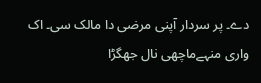دے۔ پر سردار آپنی مرضی دا مالک سی۔ اک واری منہےماچھی نال جھگڑا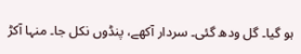ہو گیا۔ گل ودھ گئی۔ سردار آکھے، پنڈوں نکل جا۔ منہا آکڑ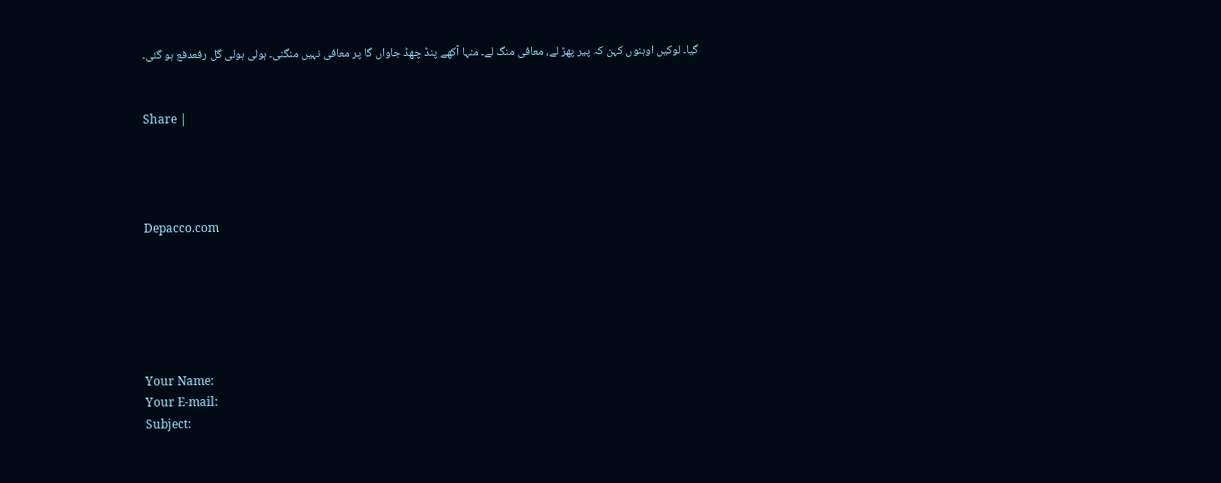گیا۔ لوکیں اوہنوں کہن کہ پیر پھڑ لے، معافی منگ لے۔ منہا آکھے پنڈ چھڈ جاواں گا پر معافی نہیں منگنی۔ ہولی ہولی گل رفعدفع ہو گئی۔


Share |




Depacco.com






Your Name:
Your E-mail:
Subject: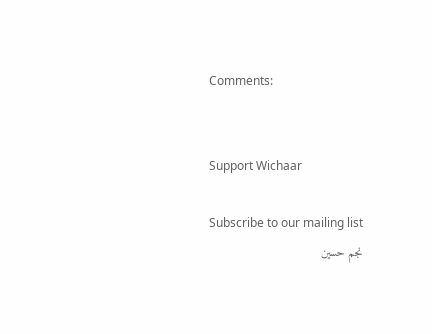Comments:


Support Wichaar

Subscribe to our mailing list
نجم حسین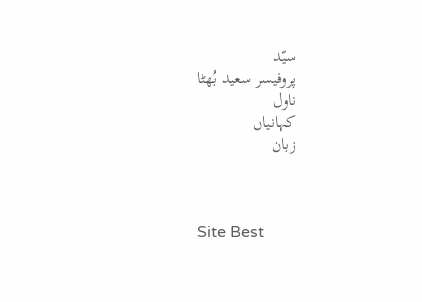سیّد
پروفیسر سعید بُھٹا
ناول
کہانیاں
زبان



Site Best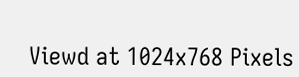Viewd at 1024x768 Pixels